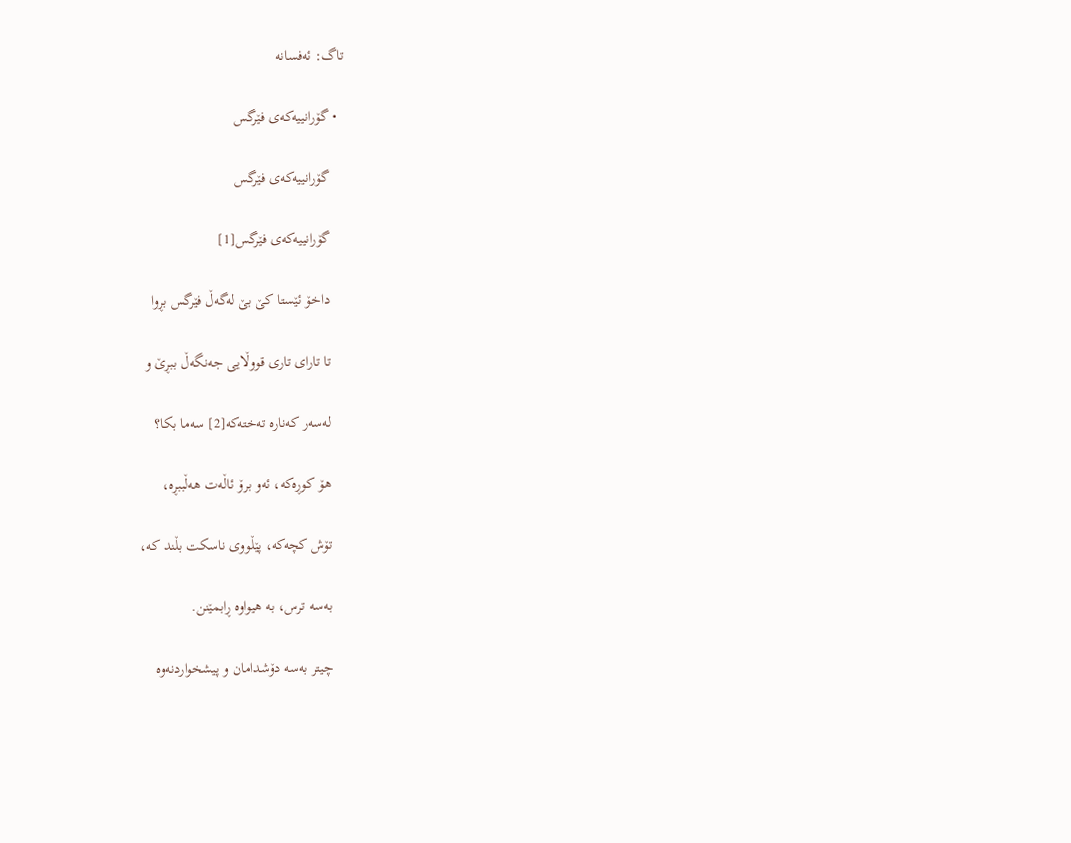تاگ: ئەفسانە

  • گۆرانییەکەی فێرگس

    گۆرانییەکەی فێرگس

    گۆرانییەکەی فێرگس[1]

    داخۆ ئێستا کێ بێ لەگەڵ فێرگس بڕوا

    تا تارای تاری قووڵایی جەنگەڵ ببڕێ و

    لەسەر کەنارە تەختەکە[2] سەما بکا؟

    هۆ کوڕەکە، ئەو برۆ ئاڵەت هەڵببڕە،

    تۆش کچەکە، پێڵووی ناسکت بڵند کە،

    بەسە ترس، بە هیواوە ڕابمێنن.

    چیتر بەسە دۆشدامان و پیشخواردنەوە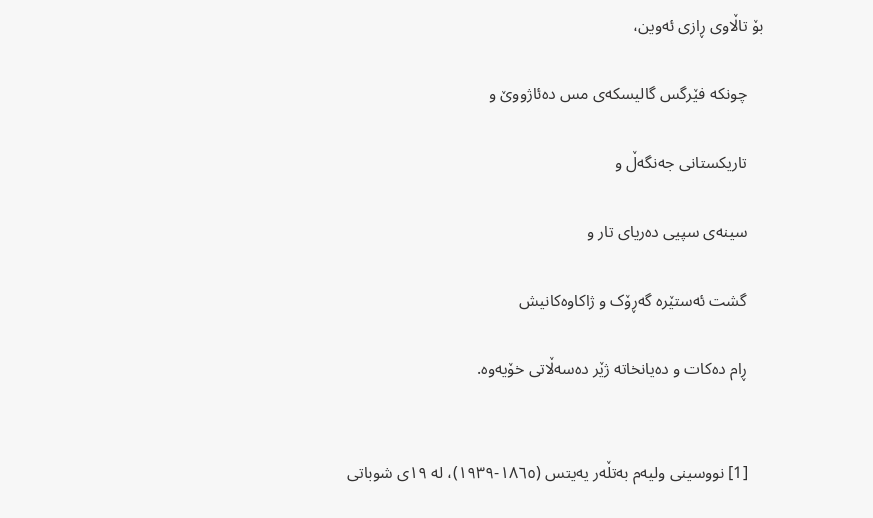بۆ تاڵاوی ڕازی ئەوین،

    چونکە فێرگس گالیسکەی مس دەئاژووێ و

    تاریکستانی جەنگەڵ و

    سینەی سپیی دەریای تار و

    گشت ئەستێرە گەڕۆک و ژاکاوەکانیش

    ڕام دەکات و دەیانخاتە ژێر دەسەڵاتی خۆیەوە.


    [1] نووسینی ولیەم بەتڵەر یەیتس (١٨٦٥-١٩٣٩)، لە ١٩ی شوباتی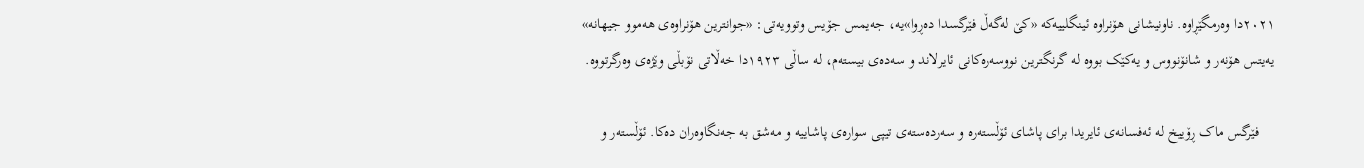٢٠٢١دا وەرمگێڕاوە. ناونیشانی هۆنراوە ئینگلییەکە «کێ لەگەڵ فێرگسدا دەڕوا»یە، جەیمس جۆیس وتوویەتی: «جوانترین هۆنراوەی هەموو جیهانە» یەیتس هۆنەر و شانۆنووس و یەکێک بووە لە گرنگترین نووسەرەکانی ئایرلاند و سەدەی بیستەم، لە ساڵی ١٩٢٣دا خەڵاتی نۆبڵی وێژەی وەرگرتووە.

    فێرگس ماک ڕۆییخ لە ئەفسانەی ئایریدا برای پاشای ئۆڵستەرە و سەردەستەی تیپی سوارەی پاشاییە و مەشق بە جەنگاوەران دەکا. ئۆڵستەر و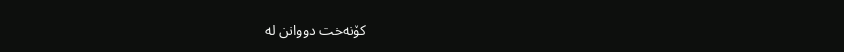کۆنەخت دووانن لە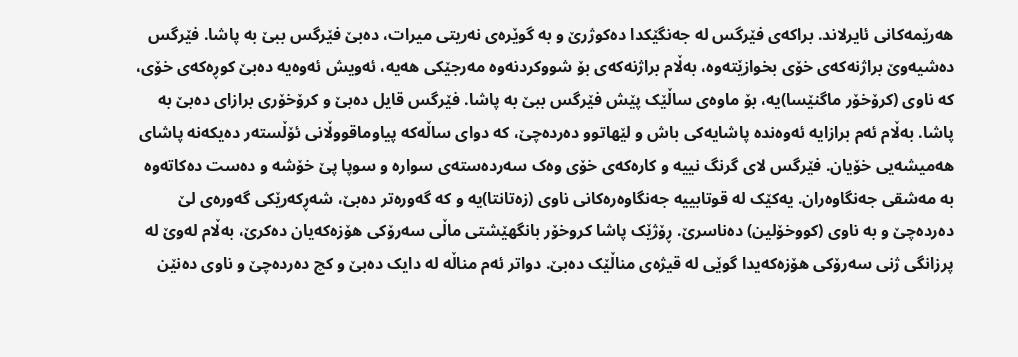هەرێمەکانی ئایرلاند. براکەی فێرگس لە جەنگێکدا دەکوژرێ و بە گوێرەی نەریتی میرات، دەبێ فێرگس ببێ بە پاشا. فێرگس دەشیەوێ براژنەکەی خۆی بخوازێتەوە، بەڵام براژنەکەی بۆ شووکردنەوە مەرجێکی هەیە، ئەویش ئەوەیە دەبێ کوڕەکەی خۆی، کە ناوی (کرۆخۆر ماگنێسا)یە، بۆ ماوەی ساڵێک پێش فێرگس ببێ بە پاشا. فێرگس قایل دەبێ و کرۆخۆری برازای دەبێ بە پاشا. بەڵام ئەم برازایە ئەوەندە پاشایەکی باش و لێهاتوو دەردەچێ، کە دوای ساڵەکە پیاوماقووڵانی ئۆڵستەر دەیکەنە پاشای هەمیشەیی خۆیان. فێرگس لای گرنگ نییە و کارەکەی خۆی وەک سەردەستەی سوارە و سوپا پێ خۆشە و دەست دەکاتەوە بە مەشقی جەنگاوەران. یەکێک لە قوتابییە جەنگاوەرەکانی ناوی (زەتانتا)یە و کە گەورەتر دەبێ، شەڕکەرێکی گەورەی لێ دەردەچێ و بە ناوی (کووخۆلین) دەناسرێ. ڕۆژێک پاشا کروخۆر بانگهێشتی ماڵی سەرۆکی هۆزەکەیان دەکرێ، بەڵام لەوێ لە پرزانگی ژنی سەرۆکی هۆزەکەیدا گوێی لە قیژەی مناڵێک دەبێ. دواتر ئەم مناڵە لە دایک دەبێ و کچ دەردەچێ و ناوی دەنێن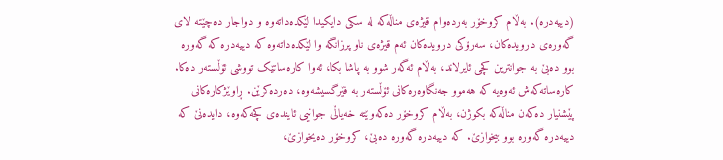(دییەدرە). بەڵام کروخۆر بەردەوام قیژەی مناڵەکە لە سکی دایکیدا لێکدەداتەوە و دواجار دەچێتە لای گەورەی درویدەکان، سەرۆکی درویدەکان ئەم قیژەی ناو پرزانگە وا لێکدەداتەوە کە دییەدرە کە گەورە بوو دەبێ بە جوانترین کچی ئایرلاند، بەڵام ئەگەر شوو بە پاشا بکا، ئەوا کارەساتێک تووشی ئۆڵستەر دەکا. کارەساتەکەش ئەوەیە کە هەموو جەنگاوەرەکانی ئۆڵستەر بە فێرگسیشەوە، دەردەکرێن. ڕاوێژکارەکانی پێشنیار دەکەن مناڵەکە بکوژن، بەڵام کروخۆر دەکەوێتە خەیاڵی جوانیی ئایندەی کچەکەوە، دایدەنێ کە دییەدرە گەورە بوو بیخوازێ. کە دییەدرە گەورە دەبێ، کروخۆر دەیخوازێ،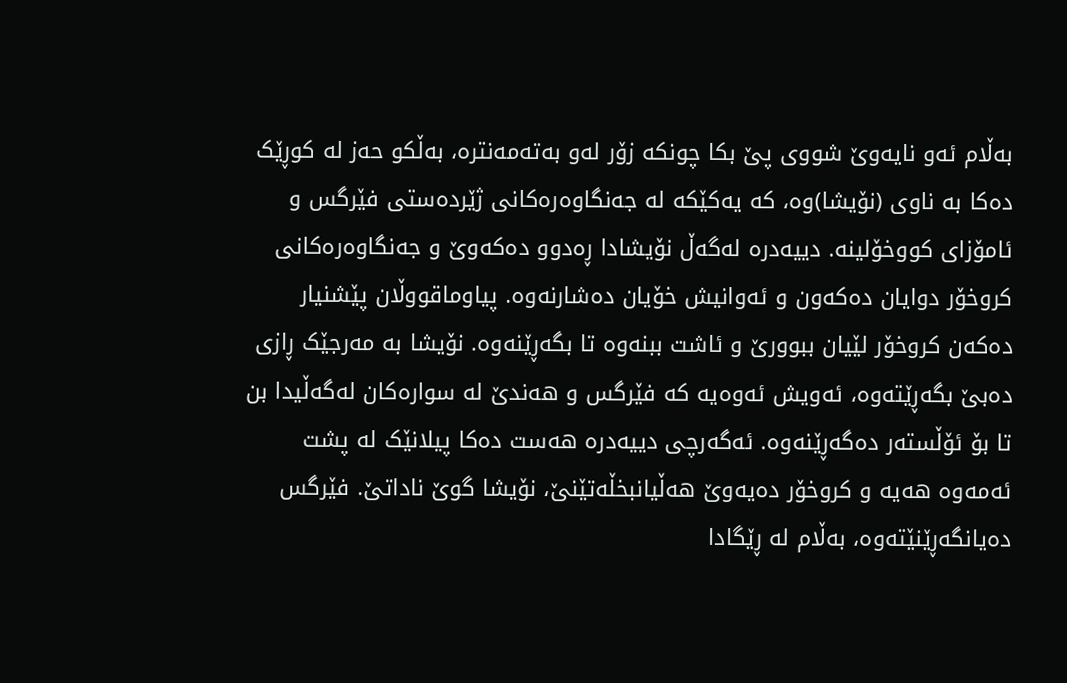بەڵام ئەو نایەوێ شووی پێ بکا چونکە زۆر لەو بەتەمەنترە، بەڵکو حەز لە کوڕێک دەکا بە ناوی (نۆیشا)وە، کە یەکێکە لە جەنگاوەرەکانی ژێردەستی فێرگس و ئامۆزای کووخۆلینە. دییەدرە لەگەڵ نۆیشادا ڕەدوو دەکەوێ و جەنگاوەرەکانی کروخۆر دوایان دەکەون و ئەوانیش خۆیان دەشارنەوە. پیاوماقووڵان پێشنیار دەکەن کروخۆر لێیان ببوورێ و ئاشت ببنەوە تا بگەڕێنەوە. نۆیشا بە مەرجێک ڕازی دەبێ بگەڕێتەوە، ئەویش ئەوەیە کە فێرگس و هەندێ لە سوارەکان لەگەڵیدا بن تا بۆ ئۆڵستەر دەگەڕێنەوە. ئەگەرچی دییەدرە هەست دەکا پیلانێک لە پشت ئەمەوە هەیە و کروخۆر دەیەوێ هەڵیانبخڵەتێنێ، نۆیشا گوێ ناداتێ. فێرگس دەیانگەڕێنێتەوە، بەڵام لە ڕێگادا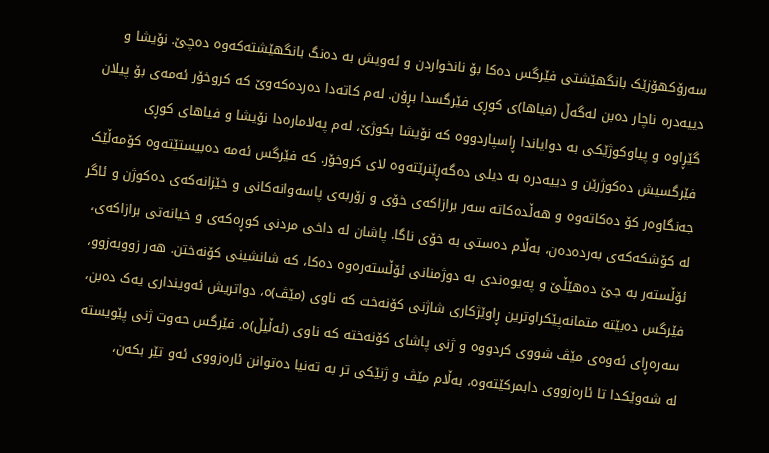سەرۆکهۆزێک بانگهێشتی فێرگس دەکا بۆ نانخواردن و ئەویش بە دەنگ بانگهێشتەکەوە دەچێ. نۆیشا و دییەدرە ناچار دەبن لەگەڵ (فیاها)ی کوڕی فێرگسدا بڕۆن. لەم کاتەدا دەردەکەوێ کە کروخۆر ئەمەی بۆ پیلان گێڕاوە و پیاوکوژێکی بە دوایاندا ڕاسپاردووە کە نۆیشا بکوژێ، لەم پەلامارەدا نۆیشا و فیاهای کوڕی فێرگسیش دەکوژرێن و دییەدرە بە دیلی دەگەڕێنرێتەوە لای کروخۆر. کە فێرگس ئەمە دەبیستێتەوە کۆمەڵێک جەنگاوەر کۆ دەکاتەوە و هەڵدەکاتە سەر برازاکەی خۆی و زۆربەی پاسەوانەکانی و خێزانەکەی دەکوژن و ئاگر لە کۆشکەکەی بەردەدەن، بەڵام دەستی بە خۆی ناگا. پاشان لە داخی مردنی کوڕەکەی و خیانەتی برازاکەی، ئۆڵستەر بە جێ دەهێڵێ و پەیوەندی بە دوژمنانی ئۆڵستەرەوە دەکا، کە شانشینی کۆنەختن. هەر زووبەزوو، فێرگس دەبێتە متمانەپێکراوترین ڕاوێژکاری شاژنی کۆنەخت کە ناوی (مێڤ)ە، دواتریش ئەوینداری یەک دەبن، سەرەڕای ئەوەی مێڤ شووی کردووە و ژنی پاشای کۆنەختە کە ناوی (ئەڵیڵ)ە. فێرگس حەوت ژنی پێویستە لە شەوێکدا تا ئارەزووی دابمرکێتەوە، بەڵام مێڤ و ژنێکی تر بە تەنیا دەتوانن ئارەزووی ئەو تێر بکەن،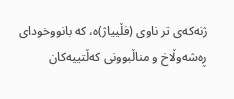ژنەکەی تر ناوی (فڵییاژ)ە، کە بانووخودای ڕەشەوڵاخ و مناڵبوونی کەڵتییەکان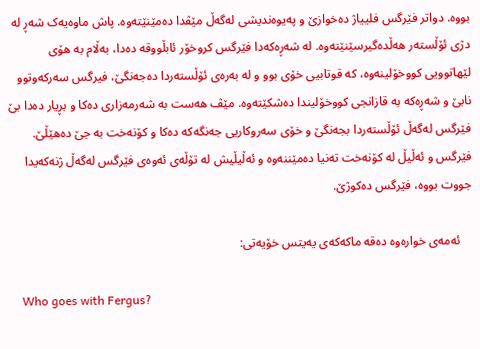بووە. دواتر فێرگس فلییاژ دەخوازێ و پەیوەندیشی لەگەڵ مێڤدا دەمێنێتەوە. پاش ماوەیەک شەڕ لە دژی ئۆڵستەر هەڵدەگیرسێنێتەوە. لە شەڕەکەدا فێرگس کروخۆر ئابڵووقە دەدا، بەڵام بە هۆی لێهاتوویی کووخۆلینەوە، کە قوتابیی خۆی بوو و لە بەرەی ئۆڵستەردا دەجەنگێ، فیرگس سەرکەوتوو نابێ و شەڕەکە بە قازانجی کووخۆلیندا دەشکێتەوە. مێڤ هەست بە شەرمەزاری دەکا و بڕیار دەدا بێ فێرگس لەگەڵ ئۆڵستەردا بجەنگێ و خۆی سەروکاریی جەنگەکە دەکا و کۆنەخت بە جێ دەهێڵێ. فێرگس و ئەڵیڵ لە کۆنەخت تەنیا دەمێننەوە و ئەڵیڵیش لە تۆڵەی ئەوەی فێرگس لەگەڵ ژنەکەیدا جووت بووە، فێرگس دەکوژێ.

    ئەمەی خوارەوە دەقە ماکەکەی یەیتس خۆیەتی:

    Who goes with Fergus?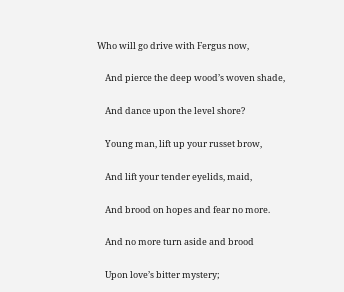Who will go drive with Fergus now,

    And pierce the deep wood’s woven shade,

    And dance upon the level shore?

    Young man, lift up your russet brow,

    And lift your tender eyelids, maid,

    And brood on hopes and fear no more.

    And no more turn aside and brood

    Upon love’s bitter mystery;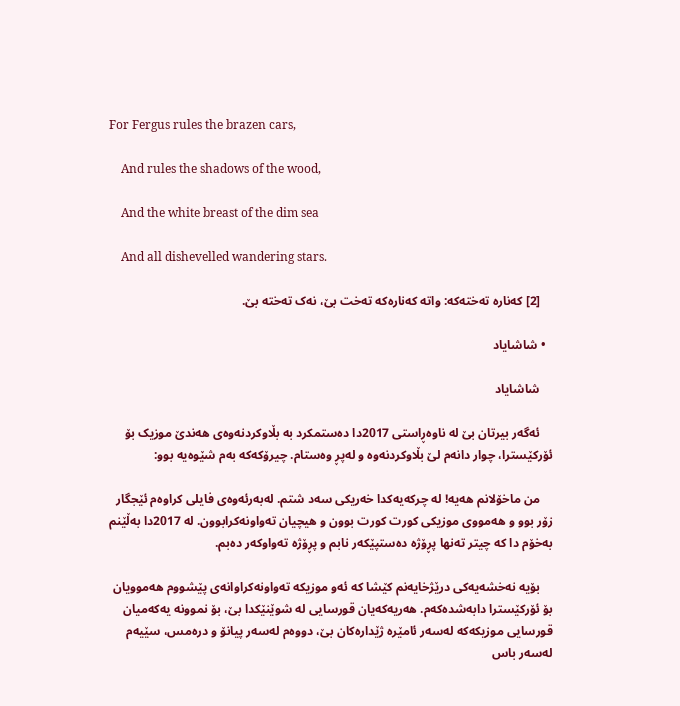For Fergus rules the brazen cars,

    And rules the shadows of the wood,

    And the white breast of the dim sea

    And all dishevelled wandering stars.

    [2] کەنارە تەختەکە: واتە کەنارەکە تەخت بێ، نەک تەختە بێ.

  • شاشایاد

    شاشایاد

    ئەگەر بیرتان بێ لە ناوەڕاستی 2017دا دەستمکرد بە بڵاوکردنەوەی هەندێ موزیک بۆ ئۆرکێسترا، چوار دانەم لێ بڵاوکردنەوە و لەپڕ وەستام. چیرۆکەکە بەم شێوەیە بوو:

    من ماخۆلانم هەیە! لە چرکەیەکدا خەریکی سەد شتم. لەبەرئەوەی فایلی کراوەم ئێجگار زۆر بوو و هەمووی موزیکی کورت کورت بوون و هیچیان تەواونەکرابوون. لە 2017دا بەڵێنم بەخۆم دا کە چیتر تەنها پڕۆژە دەستپێکەر نابم و پڕۆژە تەواوکەر دەبم.

    بۆیە نەخشەیەکی درێژخایەنم کێشا کە ئەو موزیکە تەواونەکراوانەی پێشووم هەموویان بۆ ئۆرکێسترا دابەشدەکەم. هەریەکەیان قورسایی لە شوێنێکدا بێ، بۆ نموونە یەکەمیان قورسایی موزیکەکە لەسەر ئامێرە ژێدارەکان بێ، دووەم لەسەر پیانۆ و درەمس، سێیەم لەسەر باس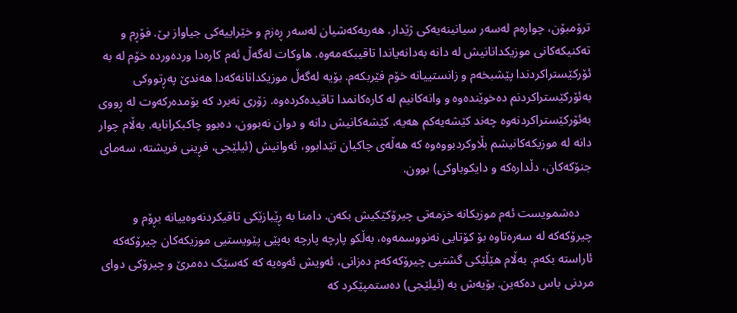ترۆمبۆن، چوارەم لەسەر سیانینەیەکی ژێدار. هەریەکەشیان لەسەر ڕەزم و خێراییەکی جیاواز بێ. فۆڕم و تەکنیکەکانی موزیکدانانیش لە دانە بەدانەیاندا تاقیبکەمەوە. هاوکات لەگەڵ ئەم کارەدا وردەوردە خۆم لە بە ئۆرکێستراکردندا پێشبخەم و زانستییانە خۆم فێربکەم. بۆیە لەگەڵ موزیکدانانەکەدا هەندێ پەڕتووکی بەئۆرکێستراکردنم دەخوێندەوە و وانەکانیم لە کارەکانمدا تاقیدەکردەوە. زۆری نەبرد کە بۆمدەرکەوت لە ڕووی بەئۆرکێستراکردنەوە چەند کێشەیەکم هەیە، کێشەکانیش دانە و دوان نەبوون، دەبوو چاکبکرانایە. بەڵام چوار دانە لە موزیکەکانیشم بڵاوکردبووەوە کە هەڵەی چاکیان تێدابوو، ئەوانیش (ئیلێجی، فڕینی فریشتە، سەمای جنۆکەکان، دڵدارەکە و دایکوباوکی) بوون.

    دەشمویست ئەم موزیکانە خزمەتی چیرۆکێکیش بکەن. دامنا بە ڕێبازێکی تاقیکردنەوەییانە بڕۆم و چیرۆکەکە لە سەرەتاوە بۆ کۆتایی نەنووسمەوە، بەڵکو پارچە پارچە بەپێی پێویستیی موزیکەکان چیرۆکەکە ئاراستە بکەم. بەڵام هێڵێکی گشتیی چیرۆکەکەم دەزانی، ئەویش ئەوەیە کە کەسێک دەمرێ و چیرۆکی دوای مردنی باس دەکەین. بۆیەش بە (ئیلێجی) دەستمپێکرد کە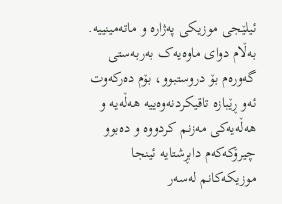ئیلێجی موزیکی پەژارە و ماتەمینییە. بەڵام دوای ماوەیەک بەربەستی گەورەم بۆ دروستبوو، بۆم دەرکەوت ئەو ڕێبازە تاقیکردنەوەییە هەڵەیە و هەڵەیەکی مەزنم کردووە و دەبوو چیرۆکەکەم دابڕشتایە ئینجا موزیکەکانم لەسەر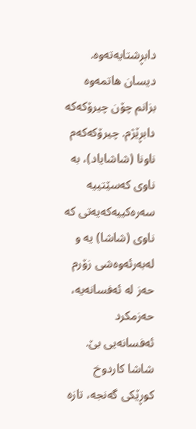دابڕشتایەتەوە. دیسان هاتمەوە بزانم چۆن چیرۆکەکە دابڕێژم. چیرۆکەکەم ناونا (شاشایاد)، بە ناوی کەسێتییە سەرەکییەکەیەتی کە ناوی (شاشا) یە و لەبەرئەوەشی زۆرم حەز لە ئەفسانەیە، حەزمکرد ئەفسانەیی بێ. شاشا کاردوخ کوڕێکی گەنجە، تازە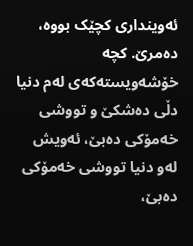ئەوینداری کچێک بووە، دەمرێ. کچە خۆشەویستەکەی لەم دنیا دڵی دەشکێ و تووشی خەمۆکی دەبێ، ئەویش لەو دنیا تووشی خەمۆکی دەبێ،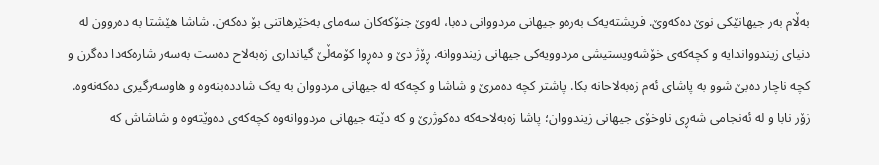بەڵام بەر جیهانێکی نوێ دەکەوێ. فریشتەیەک بەرەو جیهانی مردووانی دەبا، لەوێ جنۆکەکان سەمای بەخێرهاتنی بۆ دەکەن. شاشا هێشتا بە دەروون لە دنیای زیندوواندایە و کچەکەی خۆشەویستیشی مردوویەکی جیهانی زیندووانە. ڕۆژ دێ و دەڕوا کۆمەڵێ گیانداری زەبەلاح دەست بەسەر شارەکەدا دەگرن و کچە ناچار دەبێ شوو بە پاشای ئەم زەبەلاحانە بکا. پاشتر کچە دەمرێ و شاشا و کچەکە لە جیهانی مردووان بە یەک شاددەبنەوە و هاوسەرگیری دەکەنەوە. زۆر نابا و لە ئەنجامی شەڕی ناوخۆی جیهانی زیندووان؛ پاشا زەبەلاحەکە دەکوژرێ و کە دێتە جیهانی مردووانەوە کچەکەی دەوێتەوە و شاشاش کە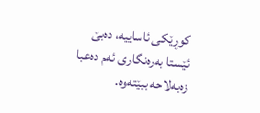کوڕێکی ئاساییە، دەبێ ئێستا بەرەنگاری ئەم دەعبا زەبەلاحە ببێتەوە.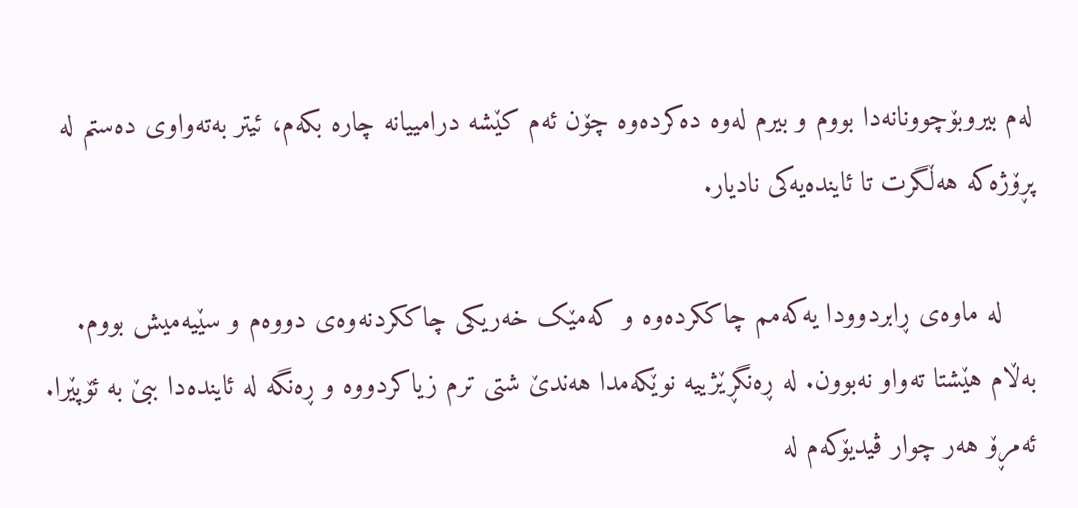لەم بیروبۆچوونانەدا بووم و بیرم لەوە دەکردەوە چۆن ئەم کێشە درامییانە چارە بکەم، ئیتر بەتەواوی دەستم لە پڕۆژەکە هەڵگرت تا ئایندەیەکی نادیار.

    لە ماوەی ڕابردوودا یەکەمم چاککردەوە و کەمێک خەریکی چاککردنەوەی دووەم و سێیەمیش بووم. بەڵام هێشتا تەواو نەبوون. لە ڕەنگڕێژییە نوێکەمدا هەندێ شتی ترم زیاکردووە و ڕەنگە لە ئایندەدا ببێ بە ئۆپێرا. ئەمڕۆ هەر چوار ڤیدیۆکەم لە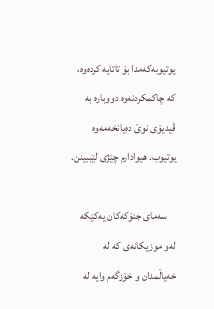یوتیوبەکەمدا بۆ تاتایە کردەوە، کە چاکمکردنەوە دووبارە بە ڤیدیۆی نوێ دەیانخەمەوە یوتیوب. هیوادارم چێژی لێببینن.

    سەمای جنۆکەکان یەکێکە لەو موزیکانەی کە لە خەیاڵمدان و خۆزگەم وایە لە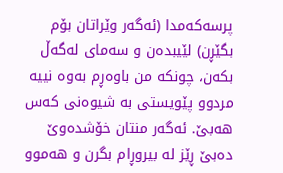پرسەکەمدا (ئەگەر وێراتان بۆم بگێڕن) لێیبدەن و سەمای لەگەڵ بکەن، چونکە من باوەڕم بەوە نییە مردوو پێویستی بە شیوەنی کەس هەبێ. ئەگەر منتان خۆشدەوێ دەبێ ڕێز لە بیروڕام بگرن و هەموو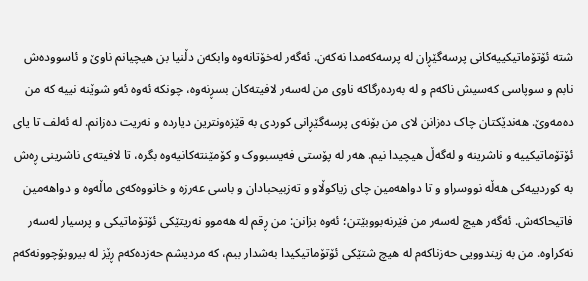شتە ئۆتۆماتیکییەکانی پرسەگێڕان لە پرسەکەمدا نەکەن. ئەگەر لەخۆتانەوە وابکەن دڵنیا بن هیچیانم ناوێ و ئاسوودەش نابم و سوپاسی کەسیش ناکەم و لە بەردەرگاکە ناوی من لەسەر لافیتەکان بسڕنەوە، چونکە ئەوە ئەو شوێنە نییە کە من دەمەوێ. هەندێکتان چاک دەزانن لای من بۆنەی پرسەگێڕانی کوردی بە قێزەونترین دیاردە و نەریت دەزانم. لە ئەلف تا یای ئۆتۆماتیکییە و ناشرینە و لەگەڵ هیچیدا نیم. هەر لە پۆستی فەیسبووک و کۆمێنتەکانیەوە بگرە، تا لافیتەی ناشرینی ڕەش بە کوردییەکی هەڵە نووسراو و تا دواهەمین چای زیاکوڵاو و تەزبیحبادان و باسی عەرزە و خانووەکەی ماڵەوە و دواهەمین فاتیحاکەش. ئەگەر هیچ لەسەر من فێرنەبووبێتن؛ ئەوە بزانن: من ڕقم لە هەموو نەریتێکی ئۆتۆماتیکی و پرسیار لەسەر نەکراوە. من بە زیندوویی حەزناکەم لە هیچ شتێکی ئۆتۆماتیکیدا بەشدار ببم، کە مردیشم حەزدەکەم ڕێز لە بیروبۆچوونەکەم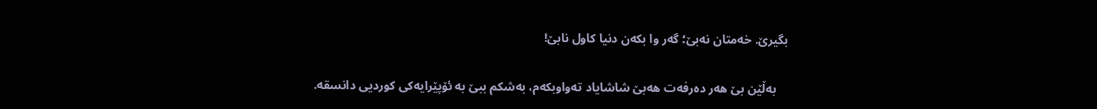بگیرێ. خەمتان نەبێ؛ گەر وا بکەن دنیا کاول نابێ!

    بەڵێن بێ هەر دەرفەت هەبێ شاشایاد تەواوبکەم، بەشکم ببێ بە ئۆپێرایەکی کوردیی دانسقە.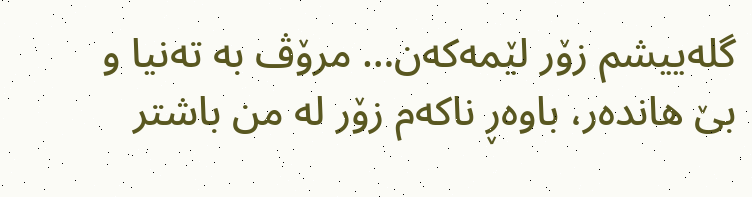گلەییشم زۆر لێمەکەن… مرۆڤ بە تەنیا و بێ هاندەر، باوەڕ ناکەم زۆر لە من باشتر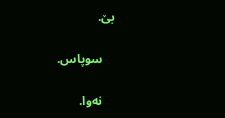بێ.

    سوپاس.

    نەوا.